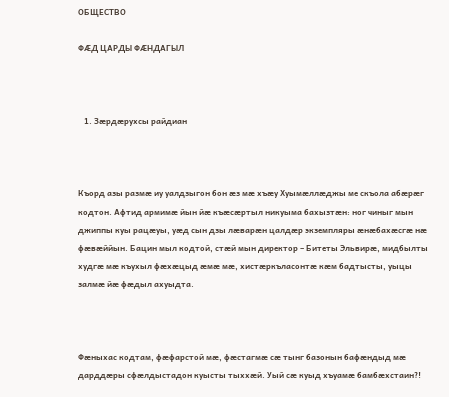ОБЩЕСТВО

ФÆД ЦАРДЫ ФÆНДАГЫЛ



   1. Зæрдæрухсы райдиан



Къорд азы размæ иу уалдзыгон бон æз мæ хъæу Хуымæллæджы мe скъола абæрæг кодтон. Афтид армимæ йын йæ къæсæртыл никуыма бахызтæн: ног чиныг мын джиппы куы рацæуы, уæд сын дзы лæварæн цалдæр экземпляры æнæбахæсгæ нæ фæвæййын. Бацин мыл кодтой, стæй мын директор – Битеты Эльвирæ, мидбылты худгæ мæ къухыл фæхæцыд æмæ мæ, хистæркъласонтæ кæм бадтысты, уыцы залмæ йæ фæдыл ахуыдта.



Фæныхас кодтам, фæфарстой мæ, фæстагмæ сæ тынг базонын бафæндыд мæ дарддæры сфæлдыстадон куысты тыххæй. Уый сæ куыд хъуамæ бамбæхстаин?!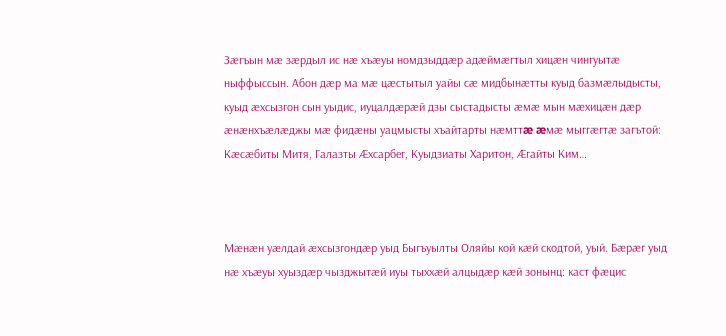Зæгъын мæ зæрдыл ис нæ хъæуы номдзыддæр адæймæгтыл хицæн чингуытæ ныффыссын. Абон дæр ма мæ цæстытыл уайы сæ мидбынæтты куыд базмæлыдысты, куыд æхсызгон сын уыдис, иуцалдæрæй дзы сыстадысты æмæ мын мæхицæн дæр æнæнхъæлæджы мæ фидæны уацмысты хъайтарты нæмттæ æмæ мыггæгтæ загътой: Кæсæбиты Митя, Галазты Æхсарбег, Куыдзиаты Харитон, Æгайты Ким…



Мæнæн уæлдай æхсызгондæр уыд Быгъуылты Оляйы кой кæй скодтой, уый. Бæрæг уыд нæ хъæуы хуыздæр чызджытæй иуы тыххæй алцыдæр кæй зонынц: каст фæцис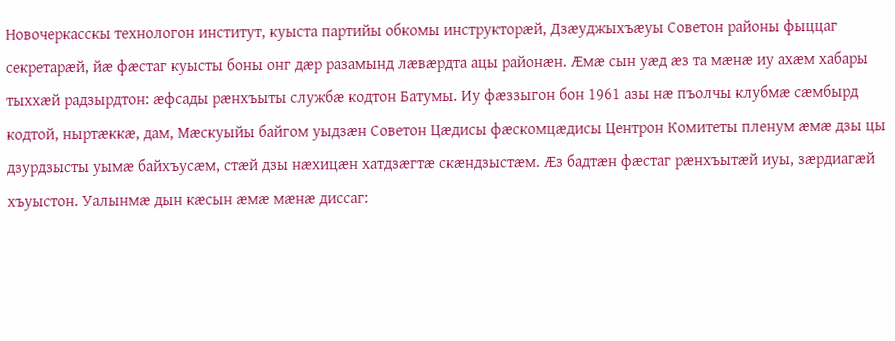Новочеркасскы технологон институт, куыста партийы обкомы инструкторæй, Дзæуджыхъæуы Советон районы фыццаг секретарæй, йæ фæстаг куысты боны онг дæр разамынд лæвæрдта ацы районæн. Æмæ сын уæд æз та мæнæ иу ахæм хабары тыххæй радзырдтон: æфсады рæнхъыты службæ кодтон Батумы. Иу фæззыгон бон 1961 азы нæ пъолчы клубмæ сæмбырд кодтой, ныртæккæ, дам, Мæскуыйы байгом уыдзæн Советон Цæдисы фæскомцæдисы Центрон Комитеты пленум æмæ дзы цы дзурдзысты уымæ байхъусæм, стæй дзы нæхицæн хатдзæгтæ скæндзыстæм. Æз бадтæн фæстаг рæнхъытæй иуы, зæрдиагæй хъуыстон. Уалынмæ дын кæсын æмæ мæнæ диссаг: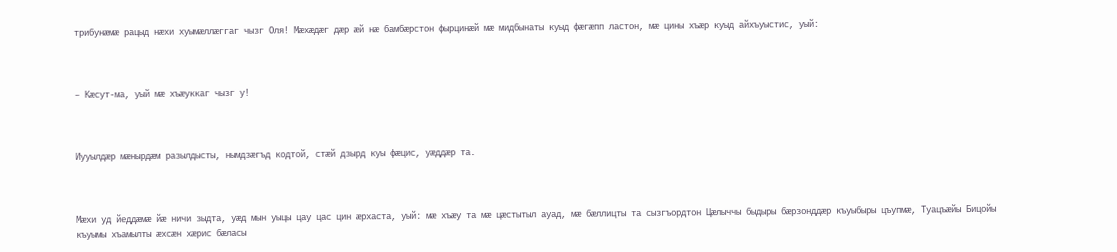трибунæмæ рацыд нæхи хуымæллæггаг чызг Оля! Мæхæдæг дæр æй нæ бамбæрстон фырцинæй мæ мидбынаты куыд фæгæпп ластон, мæ цины хъæр куыд айхъуыстис, уый:



– Кæсут-ма, уый мæ хъæуккаг чызг у!



Иууылдæр мæнырдæм разылдысты, нымдзæгъд кодтой, стæй дзырд куы фæцис, уæддæр та.



Мæхи уд йеддæмæ йæ ничи зыдта, уæд мын уыцы цау цас цин æрхаста, уый: мæ хъæу та мæ цæстытыл ауад, мæ бæллицты та сызгъордтон Цæлыччы быдыры бæрзонддæр къуыбыры цъупмæ, Туацъæйы Бицойы къуымы хъамылты æхсæн хæрис бæласы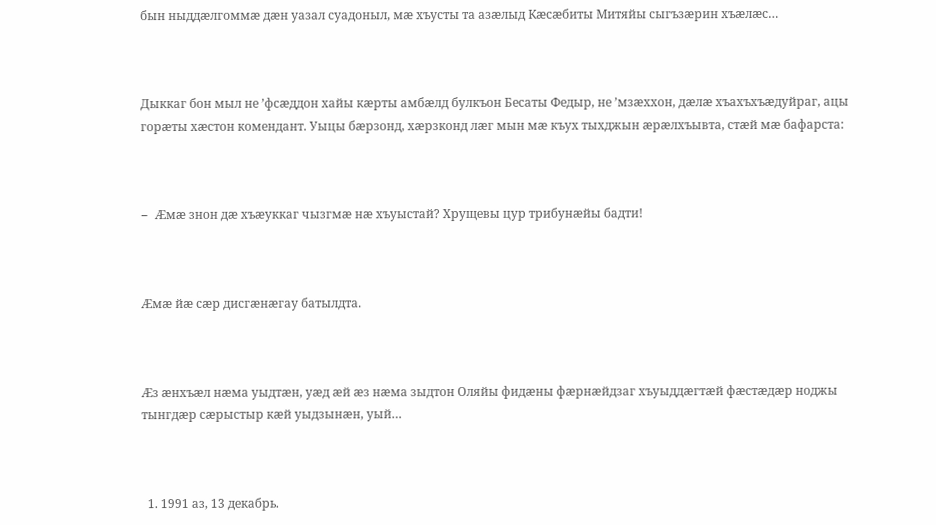бын ныддæлгоммæ дæн уазал суадоныл, мæ хъусты та азæлыд Кæсæбиты Митяйы сыгъзæрин хъæлæс…



Дыккаг бон мыл не ʼфсæддон хайы кæрты амбæлд булкъон Бесаты Федыр, не ʼмзæххон, дæлæ хъахъхъæдуйраг, ацы горæты хæстон комендант. Уыцы бæрзонд, хæрзконд лæг мын мæ къух тыхджын æрæлхъывта, стæй мæ бафарста:



– Æмæ знон дæ хъæуккаг чызгмæ нæ хъуыстай? Хрущевы цур трибунæйы бадти!



Æмæ йæ сæр дисгæнæгау батылдта.



Æз æнхъæл нæма уыдтæн, уæд æй æз нæма зыдтон Оляйы фидæны фæрнæйдзаг хъуыддæгтæй фæстæдæр ноджы тынгдæр сæрыстыр кæй уыдзынæн, уый…



  1. 1991 аз, 13 декабрь.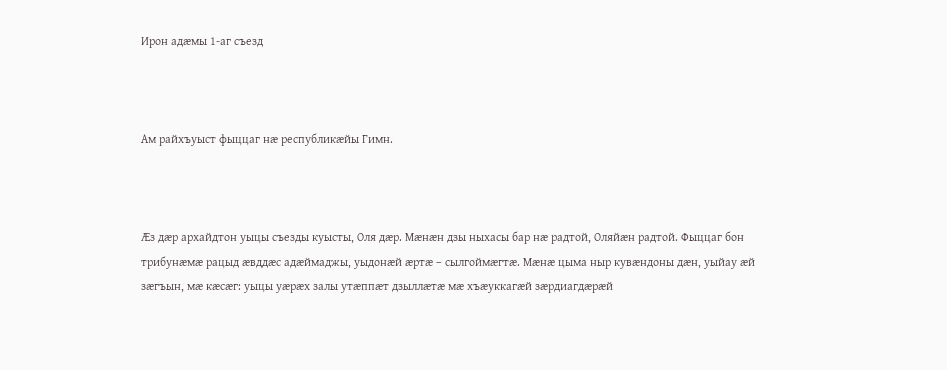Ирон адæмы 1-аг съезд



Ам райхъуыст фыццаг нæ республикæйы Гимн.



Æз дæр архайдтон уыцы съезды куысты, Оля дæр. Мæнæн дзы ныхасы бар нæ радтой, Оляйæн радтой. Фыццаг бон трибунæмæ рацыд æвддæс адæймаджы, уыдонæй æртæ – сылгоймæгтæ. Мæнæ цыма ныр кувæндоны дæн, уыйау æй зæгъын, мæ кæсæг: уыцы уæрæх залы утæппæт дзыллæтæ мæ хъæуккагæй зæрдиагдæрæй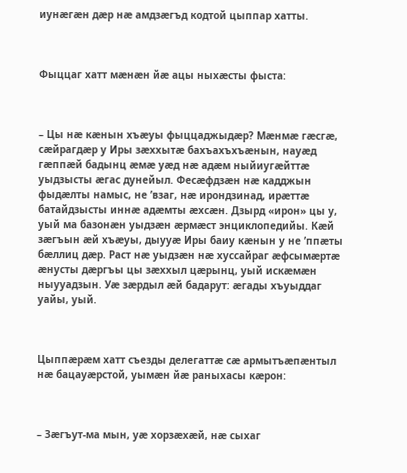иунæгæн дæр нæ амдзæгъд кодтой цыппар хатты.



Фыццаг хатт мæнæн йæ ацы ныхæсты фыста:



– Цы нæ кæнын хъæуы фыццаджыдæр? Мæнмæ гæсгæ, сæйрагдæр у Иры зæххытæ бахъахъхъæнын, науæд гæппæй бадынц æмæ уæд нæ адæм ныйиугæйттæ уыдзысты æгас дунейыл. Фесæфдзæн нæ кадджын фыдæлты намыс, не ʼвзаг, нæ ирондзинад, ирæттæ батайдзысты иннæ адæмты æхсæн. Дзырд «ирон» цы у, уый ма базонæн уыдзæн æрмæст энциклопедийы. Кæй зæгъын æй хъæуы, дыууæ Иры баиу кæнын у не ʼппæты бæллиц дæр. Раст нæ уыдзæн нæ хуссайраг æфсымæртæ æнусты дæргъы цы зæххыл цæрынц, уый искæмæн ныууадзын. Уæ зæрдыл æй бадарут: æгады хъуыддаг уайы, уый.



Цыппæрæм хатт съезды делегаттæ сæ армытъæпæнтыл нæ бацауæрстой, уымæн йæ раныхасы кæрон:



– Зæгъут-ма мын, уæ хорзæхæй, нæ сыхаг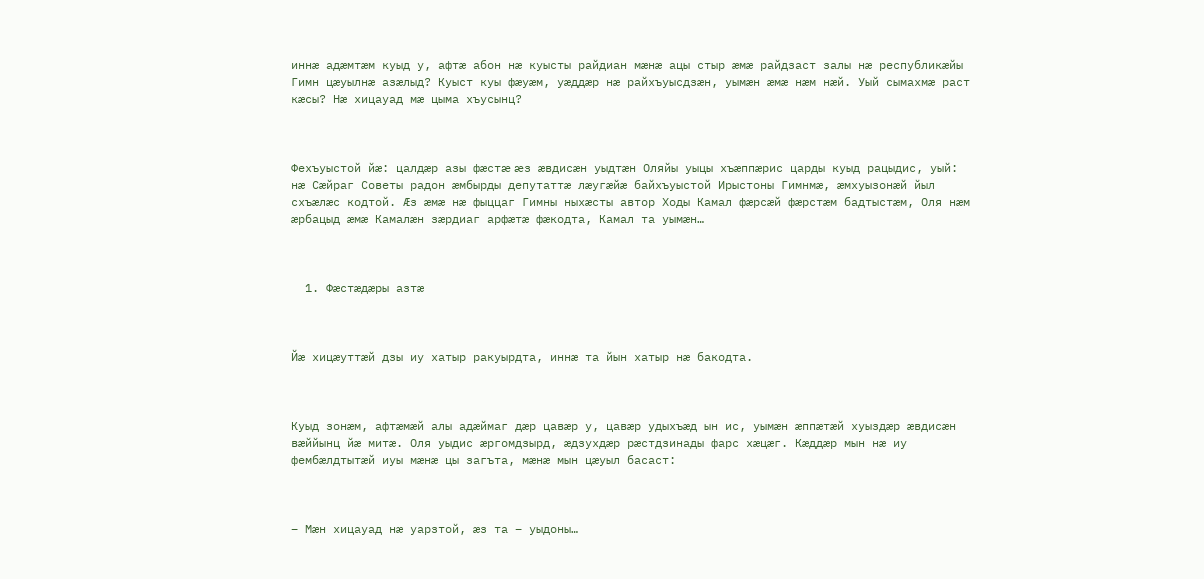иннæ адæмтæм куыд у, афтæ абон нæ куысты райдиан мæнæ ацы стыр æмæ райдзаст залы нæ республикæйы Гимн цæуылнæ азæлыд? Куыст куы фæуæм, уæддæр нæ райхъуысдзæн, уымæн æмæ нæм нæй. Уый сымахмæ раст кæсы? Нæ хицауад мæ цыма хъусынц?



Фехъуыстой йæ: цалдæр азы фæстæ æз æвдисæн уыдтæн Оляйы уыцы хъæппæрис царды куыд рацыдис, уый: нæ Сæйраг Советы радон æмбырды депутаттæ лæугæйæ байхъуыстой Ирыстоны Гимнмæ, æмхуызонæй йыл схъæлæс кодтой. Æз æмæ нæ фыццаг Гимны ныхæсты автор Ходы Камал фæрсæй фæрстæм бадтыстæм, Оля нæм æрбацыд æмæ Камалæн зæрдиаг арфæтæ фæкодта, Камал та уымæн…



  1. Фæстæдæры азтæ



Йæ хицæуттæй дзы иу хатыр ракуырдта, иннæ та йын хатыр нæ бакодта.



Куыд зонæм, афтæмæй алы адæймаг дæр цавæр у, цавæр удыхъæд ын ис, уымæн æппæтæй хуыздæр æвдисæн вæййынц йæ митæ. Оля уыдис æргомдзырд, æдзухдæр рæстдзинады фарс хæцæг. Кæддæр мын нæ иу фембæлдтытæй иуы мæнæ цы загъта, мæнæ мын цæуыл басаст:



– Мæн хицауад нæ уарзтой, æз та – уыдоны…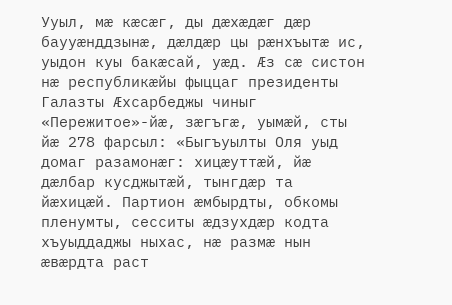Ууыл, мæ кæсæг, ды дæхæдæг дæр баууæнддзынæ, дæлдæр цы рæнхъытæ ис, уыдон куы бакæсай, уæд. Æз сæ систон нæ республикæйы фыццаг президенты Галазты Æхсарбеджы чиныг «Пережитое»-йæ, зæгъгæ, уымæй, сты йæ 278 фарсыл: «Быгъуылты Оля уыд домаг разамонæг: хицæуттæй, йæ дæлбар кусджытæй, тынгдæр та йæхицæй. Партион æмбырдты, обкомы пленумты, сесситы æдзухдæр кодта хъуыддаджы ныхас, нæ размæ нын æвæрдта раст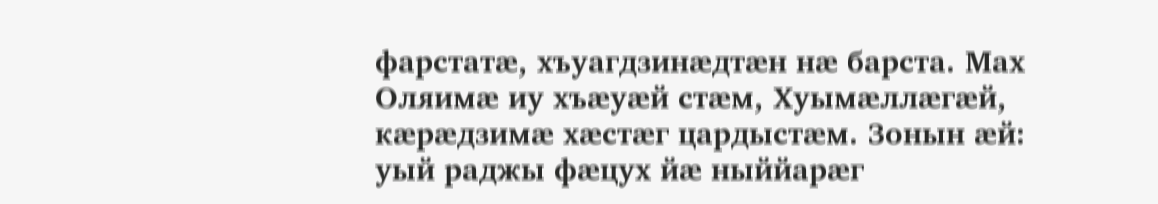фарстатæ, хъуагдзинæдтæн нæ барста. Мах Оляимæ иу хъæуæй стæм, Хуымæллæгæй, кæрæдзимæ хæстæг цардыстæм. Зонын æй: уый раджы фæцух йæ ныййарæг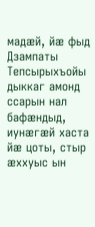мадæй, йæ фыд Дзампаты Тепсырыхъойы дыккаг амонд ссарын нал бафæндыд, иунæгæй хаста йæ цоты, стыр æххуыс ын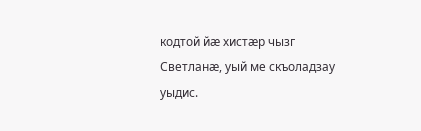кодтой йæ хистæр чызг Светланæ, уый ме скъоладзау уыдис.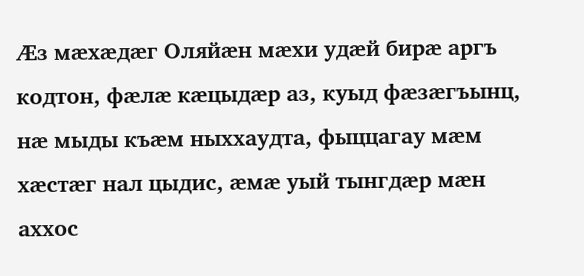Æз мæхæдæг Оляйæн мæхи удæй бирæ аргъ кодтон, фæлæ кæцыдæр аз, куыд фæзæгъынц, нæ мыды къæм ныххаудта, фыццагау мæм хæстæг нал цыдис, æмæ уый тынгдæр мæн аххос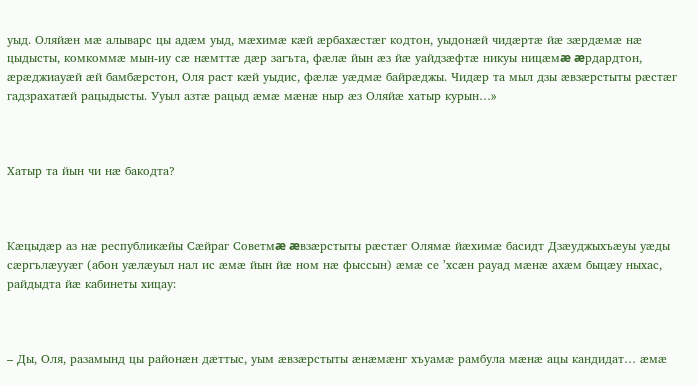уыд. Оляйæн мæ алыварс цы адæм уыд, мæхимæ кæй æрбахæстæг кодтон, уыдонæй чидæртæ йæ зæрдæмæ нæ цыдысты, комкоммæ мын-иу сæ нæмттæ дæр загъта, фæлæ йын æз йæ уайдзæфтæ никуы ницæмæ æрдардтон, æрæджиауæй æй бамбæрстон, Оля раст кæй уыдис, фæлæ уæдмæ байрæджы. Чидæр та мыл дзы æвзæрстыты рæстæг гадзрахатæй рацыдысты. Ууыл азтæ рацыд æмæ мæнæ ныр æз Оляйæ хатыр курын…»



Хатыр та йын чи нæ бакодта?



Кæцыдæр аз нæ республикæйы Сæйраг Советмæ æвзæрстыты рæстæг Олямæ йæхимæ басидт Дзæуджыхъæуы уæды сæргълæууæг (абон уæлæуыл нал ис æмæ йын йæ ном нæ фыссын) æмæ се ʼхсæн рауад мæнæ ахæм быцæу ныхас, райдыдта йæ кабинеты хицау:



– Ды, Оля, разамынд цы районæн дæттыс, уым æвзæрстыты æнæмæнг хъуамæ рамбула мæнæ ацы кандидат… æмæ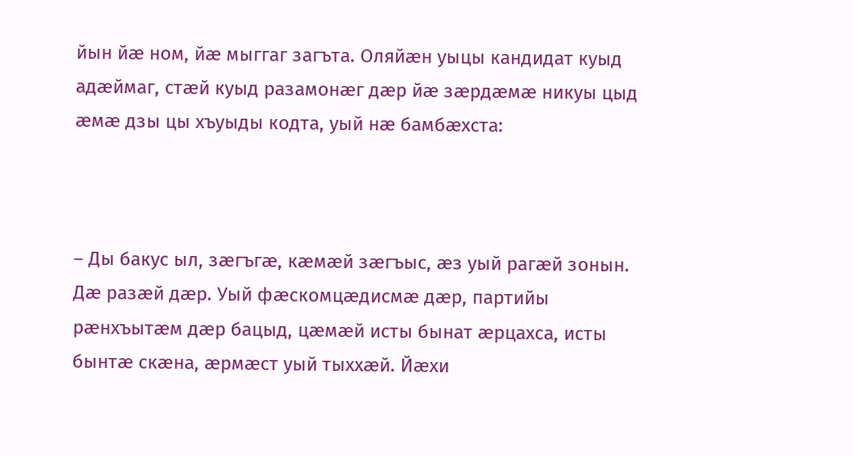йын йæ ном, йæ мыггаг загъта. Оляйæн уыцы кандидат куыд адæймаг, стæй куыд разамонæг дæр йæ зæрдæмæ никуы цыд æмæ дзы цы хъуыды кодта, уый нæ бамбæхста:



– Ды бакус ыл, зæгъгæ, кæмæй зæгъыс, æз уый рагæй зонын. Дæ разæй дæр. Уый фæскомцæдисмæ дæр, партийы рæнхъытæм дæр бацыд, цæмæй исты бынат æрцахса, исты бынтæ скæна, æрмæст уый тыххæй. Йæхи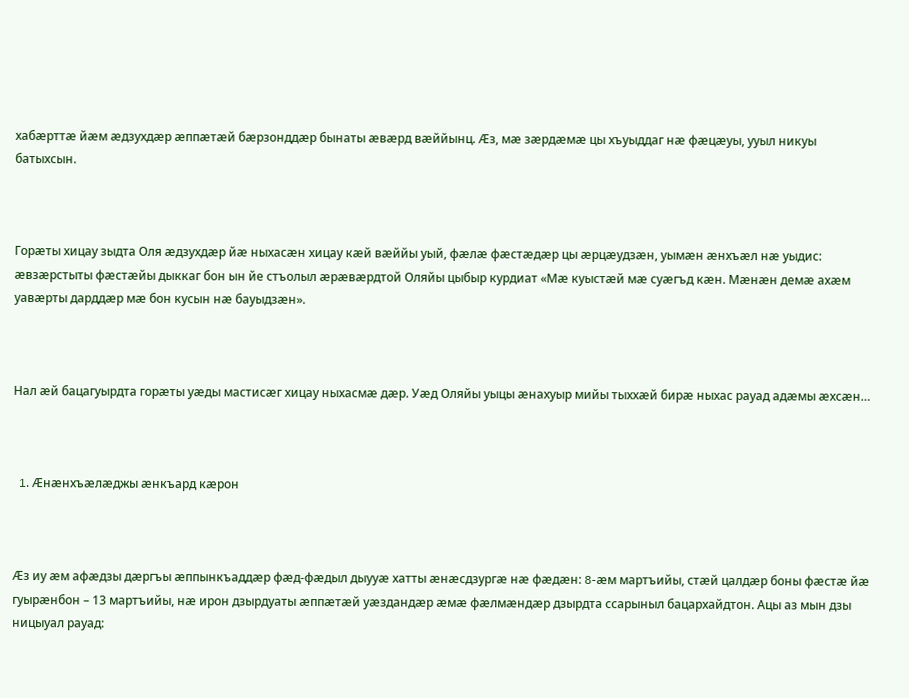хабæрттæ йæм æдзухдæр æппæтæй бæрзонддæр бынаты æвæрд вæййынц. Æз, мæ зæрдæмæ цы хъуыддаг нæ фæцæуы, ууыл никуы батыхсын.



Горæты хицау зыдта Оля æдзухдæр йæ ныхасæн хицау кæй вæййы уый, фæлæ фæстæдæр цы æрцæудзæн, уымæн æнхъæл нæ уыдис: æвзæрстыты фæстæйы дыккаг бон ын йе стъолыл æрæвæрдтой Оляйы цыбыр курдиат «Мæ куыстæй мæ суæгъд кæн. Мæнæн демæ ахæм уавæрты дарддæр мæ бон кусын нæ бауыдзæн».



Нал æй бацагуырдта горæты уæды мастисæг хицау ныхасмæ дæр. Уæд Оляйы уыцы æнахуыр мийы тыххæй бирæ ныхас рауад адæмы æхсæн…



  1. Æнæнхъæлæджы æнкъард кæрон



Æз иу æм афæдзы дæргъы æппынкъаддæр фæд-фæдыл дыууæ хатты æнæсдзургæ нæ фæдæн: 8-æм мартъийы, стæй цалдæр боны фæстæ йæ гуырæнбон – 13 мартъийы, нæ ирон дзырдуаты æппæтæй уæздандæр æмæ фæлмæндæр дзырдта ссарыныл бацархайдтон. Ацы аз мын дзы ницыуал рауад: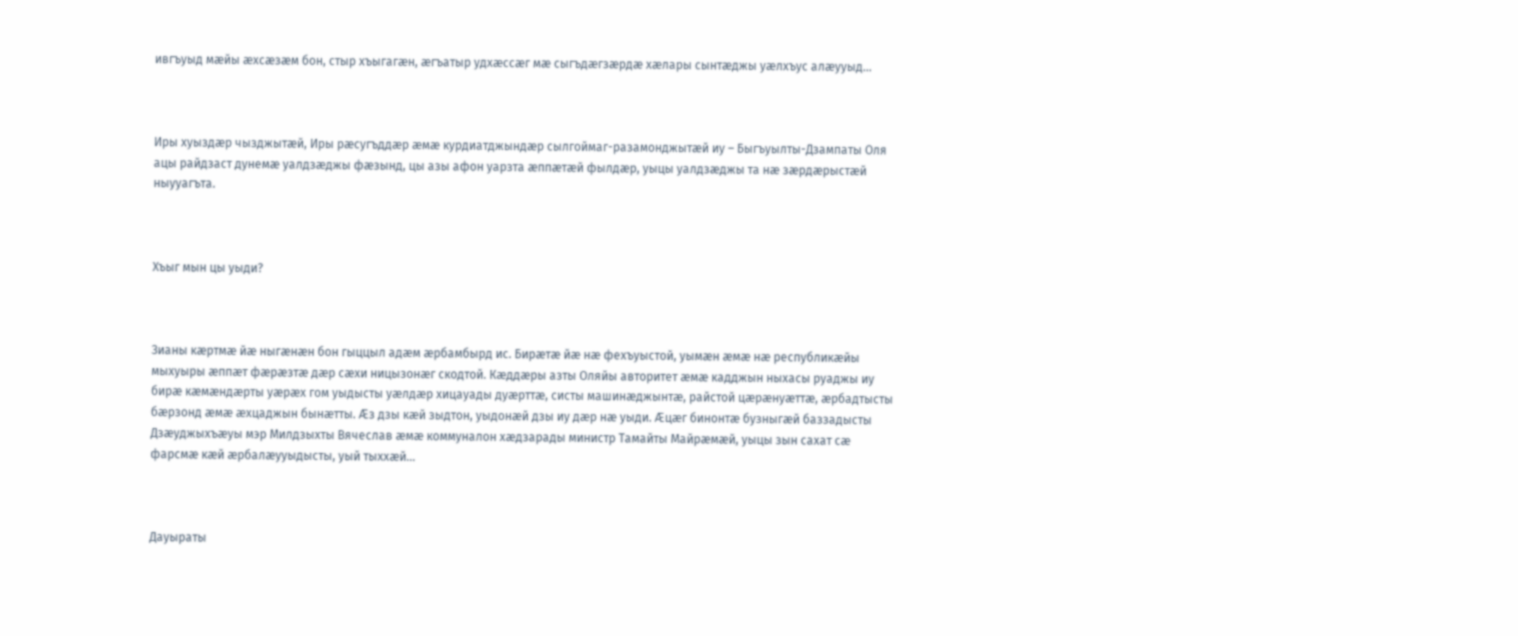ивгъуыд мæйы æхсæзæм бон, стыр хъыгагæн, æгъатыр удхæссæг мæ сыгъдæгзæрдæ хæлары сынтæджы уæлхъус алæууыд…



Иры хуыздæр чызджытæй, Иры рæсугъддæр æмæ курдиатджындæр сылгоймаг-разамонджытæй иу – Быгъуылты-Дзампаты Оля ацы райдзаст дунемæ уалдзæджы фæзынд, цы азы афон уарзта æппæтæй фылдæр, уыцы уалдзæджы та нæ зæрдæрыстæй ныууагъта.



Хъыг мын цы уыди?



Зианы кæртмæ йæ ныгæнæн бон гыццыл адæм æрбамбырд ис. Бирæтæ йæ нæ фехъуыстой, уымæн æмæ нæ республикæйы мыхуыры æппæт фæрæзтæ дæр сæхи ницызонæг скодтой. Кæддæры азты Оляйы авторитет æмæ кадджын ныхасы руаджы иу бирæ кæмæндæрты уæрæх гом уыдысты уæлдæр хицауады дуæрттæ, систы машинæджынтæ, райстой цæрæнуæттæ, æрбадтысты бæрзонд æмæ æхцаджын бынæтты. Æз дзы кæй зыдтон, уыдонæй дзы иу дæр нæ уыди. Æцæг бинонтæ бузныгæй баззадысты Дзæуджыхъæуы мэр Милдзыхты Вячеслав æмæ коммуналон хæдзарады министр Тамайты Майрæмæй, уыцы зын сахат сæ фарсмæ кæй æрбалæууыдысты, уый тыххæй…



Дауыраты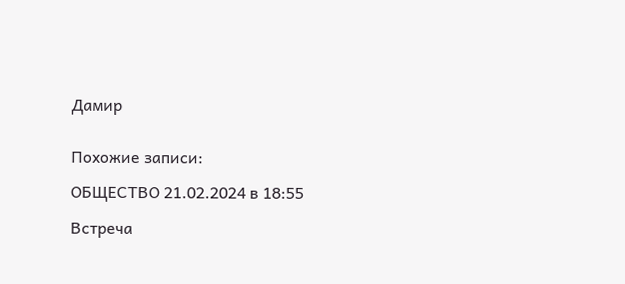Дамир


Похожие записи:

ОБЩЕСТВО 21.02.2024 в 18:55

Встреча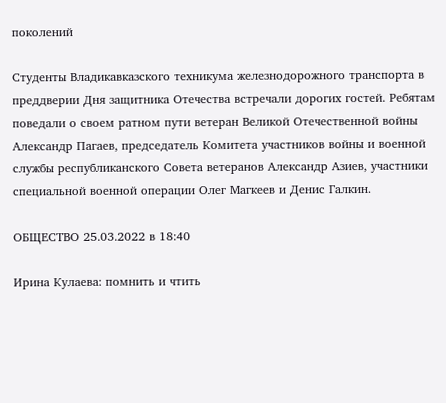поколений

Студенты Владикавказского техникума железнодорожного транспорта в преддверии Дня защитника Отечества встречали дорогих гостей. Ребятам поведали о своем ратном пути ветеран Великой Отечественной войны Александр Пагаев, председатель Комитета участников войны и военной службы республиканского Совета ветеранов Александр Азиев, участники специальной военной операции Олег Магкеев и Денис Галкин.

ОБЩЕСТВО 25.03.2022 в 18:40

Ирина Кулаева: помнить и чтить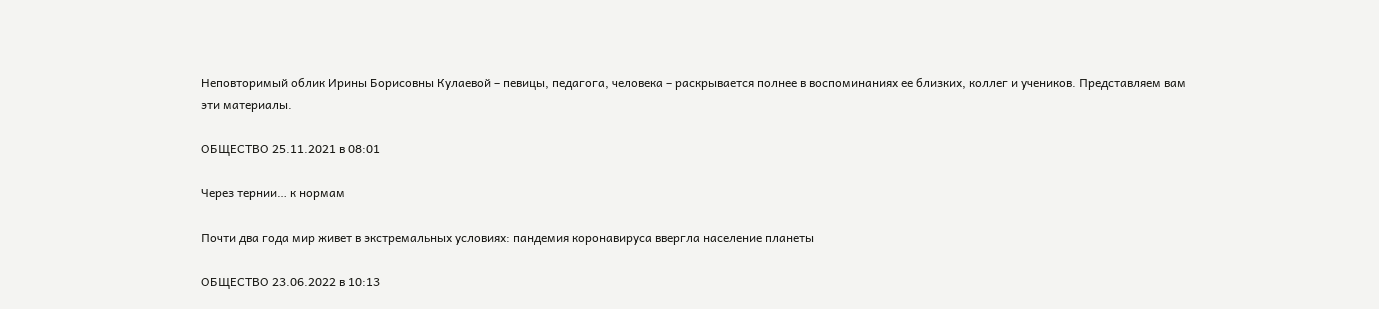Неповторимый облик Ирины Борисовны Кулаевой – певицы, педагога, человека – раскрывается полнее в воспоминаниях ее близких, коллег и учеников. Представляем вам эти материалы.

ОБЩЕСТВО 25.11.2021 в 08:01

Через тернии… к нормам

Почти два года мир живет в экстремальных условиях: пандемия коронавируса ввергла население планеты

ОБЩЕСТВО 23.06.2022 в 10:13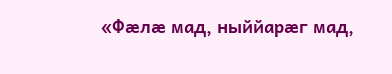«Фæлæ мад, ныййарæг мад,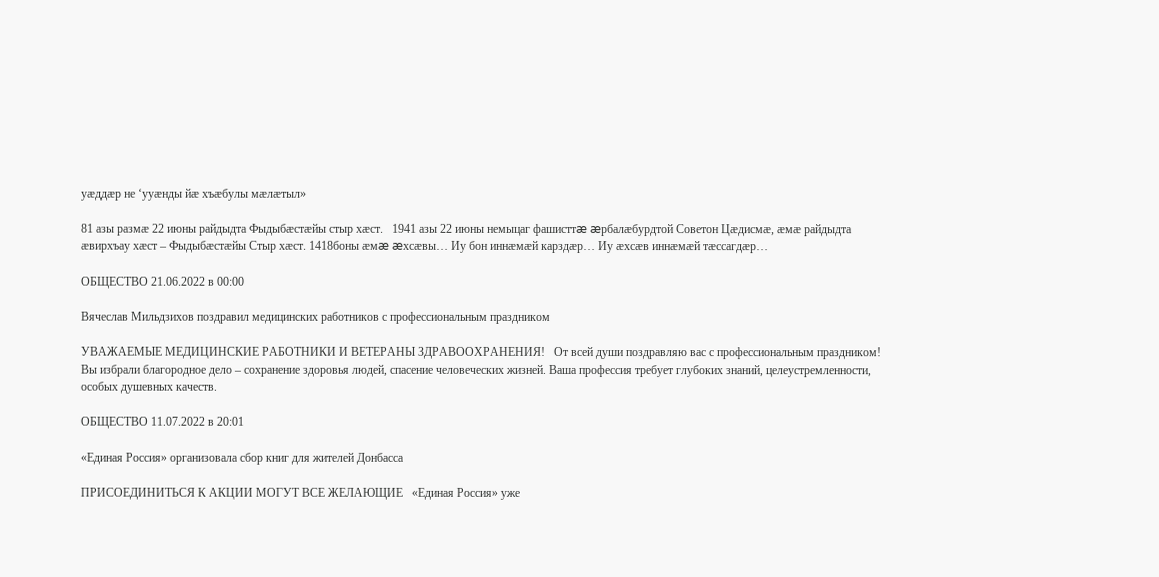уæддæр не ‘ууæнды йæ хъæбулы мæлæтыл»

81 азы размæ 22 июны райдыдта Фыдыбæстæйы стыр хæст.   1941 азы 22 июны немыцаг фашисттæ æрбалæбурдтой Советон Цæдисмæ, æмæ райдыдта æвирхъау хæст – Фыдыбæстæйы Стыр хæст. 1418боны æмæ æхсæвы… Иу бон иннæмæй карздæр… Иу æхсæв иннæмæй тæссагдæр…

ОБЩЕСТВО 21.06.2022 в 00:00

Вячеслав Мильдзихов поздравил медицинских работников с профессиональным праздником

УВАЖАЕМЫЕ МЕДИЦИНСКИЕ РАБОТНИКИ И ВЕТЕРАНЫ ЗДРАВООХРАНЕНИЯ!   От всей души поздравляю вас с профессиональным праздником! Вы избрали благородное дело – сохранение здоровья людей, спасение человеческих жизней. Ваша профессия требует глубоких знаний, целеустремленности, особых душевных качеств.

ОБЩЕСТВО 11.07.2022 в 20:01

«Единая Россия» организовала сбор книг для жителей Донбасса

ПРИСОЕДИНИТЬСЯ К АКЦИИ МОГУТ ВСЕ ЖЕЛАЮЩИЕ   «Единая Россия» уже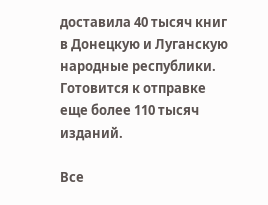доставила 40 тысяч книг в Донецкую и Луганскую народные республики. Готовится к отправке еще более 110 тысяч изданий.

Все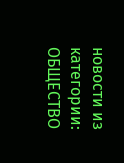новости из категории: ОБЩЕСТВО